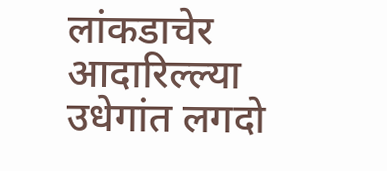लांकडाचेर आदारिल्ल्या उधेगांत लगदो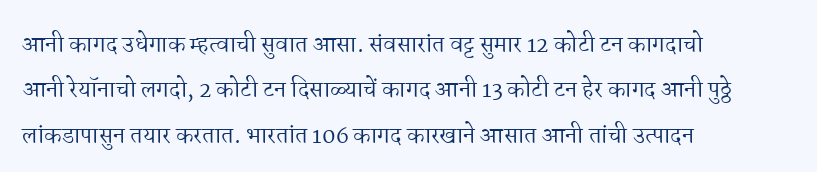आनी कागद उधेगाक म्हत्वाची सुवात आसा. संवसारांत वट्ट सुमार 12 कोटी टन कागदाचो आनी रेयॉनाचो लगदो, 2 कोटी टन दिसाळ्याचें कागद आनी 13 कोटी टन हेर कागद आनी पुठ्ठे लांकडापासुन तयार करतात. भारतांत 106 कागद कारखाने आसात आनी तांची उत्पादन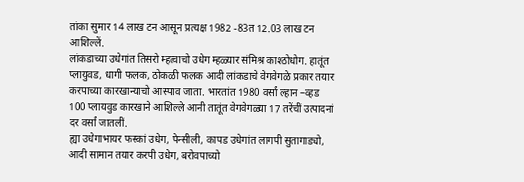तांका सुमार 14 लाख टन आसून प्रत्यक्ष 1982 -83त 12.03 लाख टन आशिल्लें.
लांकडाच्या उधेगांत तिसरो म्हत्वाचो उधेग म्हळ्यार संमिश्र काश्ठोधोग. हातूंत प्लायुवड, धागी फलक, ठोकळी फलक आदी लांकडाचे वेगवेगळे प्रकार तयार करपाच्या कारखान्याचो आस्पाव जाता. भारतांत 1980 वर्सां ल्हान –व्हड 100 प्लायवुड कारखाने आशिल्ले आनी तातूंत वेगवेगळ्या 17 तरेंचीं उत्पादनां दर वर्सां जातलीं.
ह्या उधेगाभायर फस्कां उधेग, पेन्सीली, कापड उधेगांत लागपी सुतागाड्यो, आदी सामान तयार करपी उधेग, बरोवपाच्यो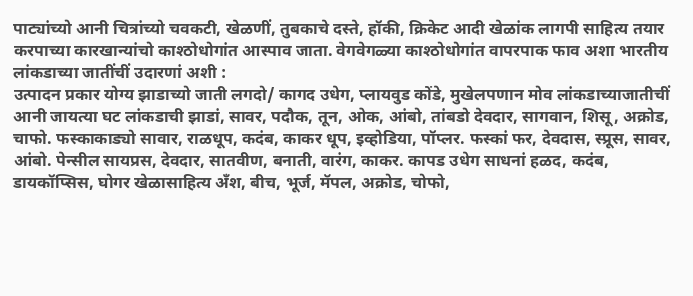पाट्यांच्यो आनी चित्रांच्यो चवकटी, खेळणीं, तुबकाचे दस्ते, हॉकी, क्रिकेट आदी खेळांक लागपी साहित्य तयार करपाच्या कारखान्यांचो काश्ठोधोगांत आस्पाव जाता. वेगवेगळ्या काश्ठोधोगांत वापरपाक फाव अशा भारतीय लांकडाच्या जातींचीं उदारणां अशी :
उत्पादन प्रकार योग्य झाडाच्यो जाती लगदो/ कागद उधेग, प्लायवुड कोंडे, मुखेलपणान मोव लांकडाच्याजातीचीं आनी जायत्या घट लांकडाची झाडां, सावर, पदौक, तून, ओक, आंबो, तांबडो देवदार, सागवान, शिसू, अक्रोड, चाफो. फस्काकाड्यो सावार, राळधूप, कदंब, काकर धूप, इव्होडिया, पॉप्लर. फस्कां फर, देवदास, स्प्रूस, सावर, आंबो. पेन्सील सायप्रस, देवदार, सातवीण, बनाती, वारंग, काकर. कापड उधेग साधनां हळद, कदंब, डायकॉप्सिस, घोगर खेळासाहित्य अँश, बीच, भूर्ज, मॅपल, अक्रोड, चोफो,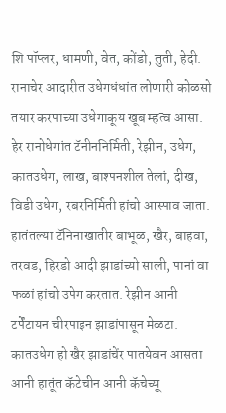शि पॉप्लर, धामणी, वेत, कोंडो, तुती, हेदी.
रानाचेर आदारीत उधेगधंधांत लोणारी कोळसो तयार करपाच्या उधेगाकूय खूब म्हत्व आसा. हेर रानोधेगांत टॅनीननिर्मिती, रेझीन, उधेग, कातउधेग, लाख, बाश्पनशील तेलां, दीख, विडी उधेग, रबरनिर्मिती हांचो आस्पाव जाता. हातंतल्या टॅनिनाखातीर बाभूळ, खैर, बाहवा, तरवड, हिरडो आदी झाडांच्यो साली, पानां वा फळां हांचो उपेग करतात. रेझीन आनी टर्पेंटायन चीरपाइन झाडांपासून मेळटा. कातउधेग हो खैर झाडांचेंर पातयेवन आसता आनी हातूंत कॅटेचीन आनी कॅचेच्यू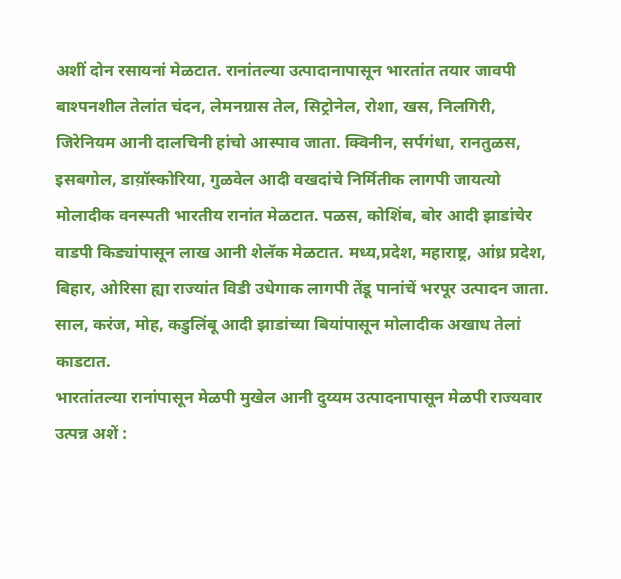अशीं दोन रसायनां मेळटात. रानांतल्या उत्पादानापासून भारतांत तयार जावपी बाश्पनशील तेलांत चंदन, लेमनग्रास तेल, सिट्रोनेल, रोशा, खस, निलगिरी, जिरेनियम आनी दालचिनी हांचो आस्पाव जाता. क्विनीन, सर्पगंधा, रानतुळस, इसबगोल, डाय़ॉस्कोरिया, गुळवेल आदी वखदांचे निर्मितीक लागपी जायत्यो मोलादीक वनस्पती भारतीय रानांत मेळटात. पळस, कोशिंब, बोर आदी झाडांचेर वाडपी किड्यांपासून लाख आनी शेलॅक मेळटात. मध्य,प्रदेश, महाराष्ट्र, आंध्र प्रदेश, बिहार, ओरिसा ह्या राज्यांत विडी उधेगाक लागपी तेंडू पानांचें भरपूर उत्पादन जाता. साल, करंज, मोह, कडुलिंबू आदी झाडांच्या बियांपासून मोलादीक अखाध तेलां काडटात.
भारतांतल्या रानांपासून मेळपी मुखेल आनी दुय्यम उत्पादनापासून मेळपी राज्यवार उत्पन्न अशें :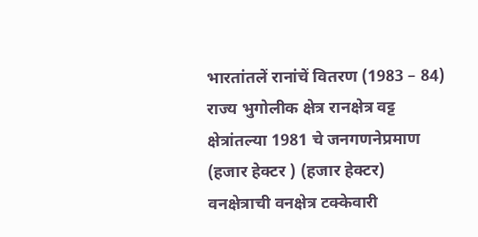भारतांतलें रानांचें वितरण (1983 – 84)
राज्य भुगोलीक क्षेत्र रानक्षेत्र वट्ट क्षेत्रांतल्या 1981 चे जनगणनेप्रमाण (हजार हेक्टर ) (हजार हेक्टर) वनक्षेत्राची वनक्षेत्र टक्केवारी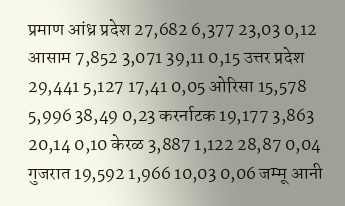प्रमाण आंध्र प्रदेश 27,682 6,377 23,03 0,12 आसाम 7,852 3,071 39,11 0,15 उत्तर प्रदेश 29,441 5,127 17,41 0,05 ओरिसा 15,578 5,996 38,49 0,23 करर्नाटक 19,177 3,863 20,14 0,10 केरळ 3,887 1,122 28,87 0,04 गुजरात 19,592 1,966 10,03 0,06 जम्मू आनी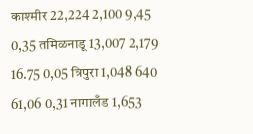काश्मीर 22,224 2,100 9,45 0,35 तमिळनाडू 13,007 2,179 16.75 0,05 त्रिपुरा 1,048 640 61,06 0,31 नागालँड 1,653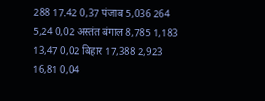288 17.42 0,37 पंजाब 5,036 264 5,24 0,02 अस्तंत बंगाल 8,785 1,183 13,47 0,02 बिहार 17,388 2,923 16,81 0,04